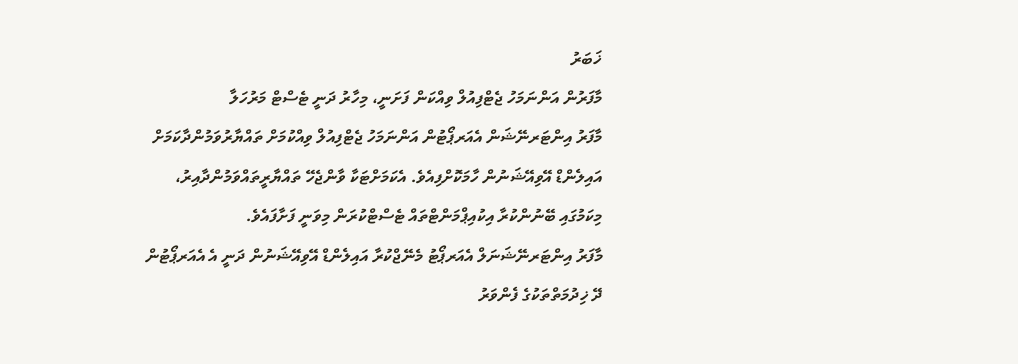ޚަބަރު
މާފަރުން އަންނަމަހު ޖެޓްފިއުލް ވިއްކަން ފަށަނީ، މިހާރު ދަނީ ޓެސްޓް މަރުހަލާ
މާފަރު އިންޓަރނޭޝަން އެއަރޕޯޓުން އަންނަމަހު ޖެޓްފިއުލް ވިއްކުމަށް ތައްޔާރުވަމުންދާކަމަށް އައިލެންޑް އޭވިއޭޝަނުން ހާމަކޮށްފިއެވެ. އެކަމަށްޓަކާ ވާންޖެހޭ ތައްޔާރީތައްވަމުންދާއިރު، މިކަމުގައި ބޭނުންކުރާ އިކުއިޕްމަންޓްތައް ޓެސްޓްކުރަން މިވަނީ ފަށާފައެވެ.
މާފަރު އިންޓަރނޭޝަނަލް އެއަރޕޯޓު މެނޭޖްކުރާ އައިލެންޑް އޭވިއޭޝަނުން ދަނީ އެ އެއަރޕޯޓުން ދޭ ޚިދުމަތްތަކުގެ ފެންވަރު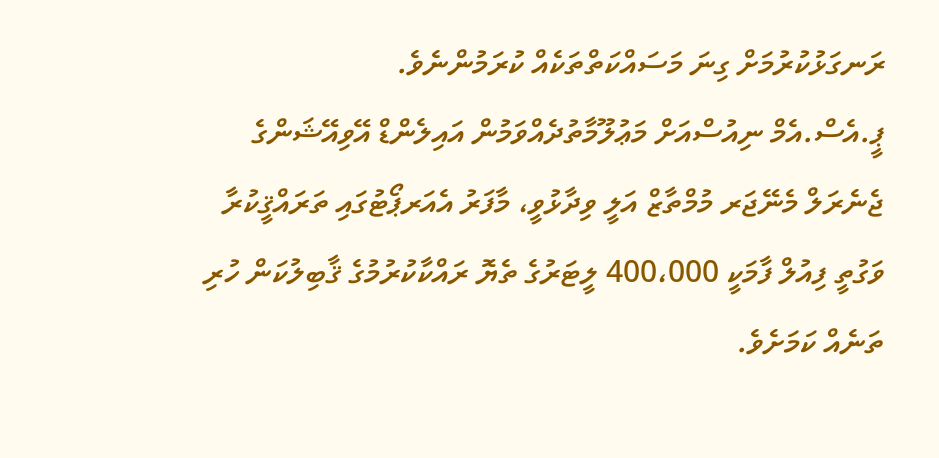ރަނގަޅުކުރުމަށް ގިނަ މަސައްކަތްތަކެއް ކުރަމުންނެވެ.
ޕީ.އެސް.އެމް ނިއުސްއަށް މަޢުލޫމާތުދެއްވަމުން އައިލެންޑް އޭވިއޭޝަންގެ ޖެނެރަލް މެނޭޖަރ މުމްތާޒް އަލީ ވިދާޅުވީ، މާފަރު އެއަރޕޯޓުގައި ތަރައްޤީކުރާ ވަގުތީ ފިއުލް ފާމަކީ 400،000 ލީޓަރުގެ ތެޔޮ ރައްކާކުރުމުގެ ޤާބިލުކަން ހުރި ތަނެއް ކަމަށެވެ.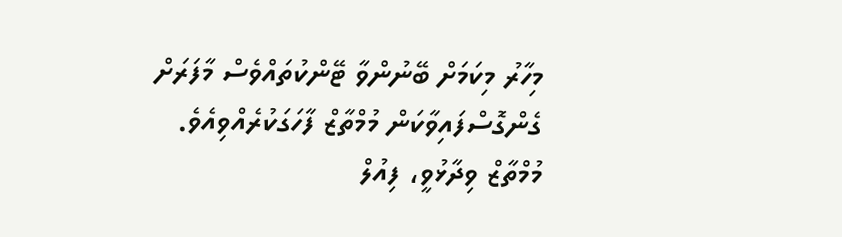މިހާރު މިކަމަށް ބޭނުންވާ ޓޭންކުތައްވެސް މާފަރަށް ގެންގޮސްފައިވާކަން މުމްތާޒް ފާހަގަކުރެއްވިއެވެ.
މުމްތާޒް ވިދާޅުވީ، ފިއުލް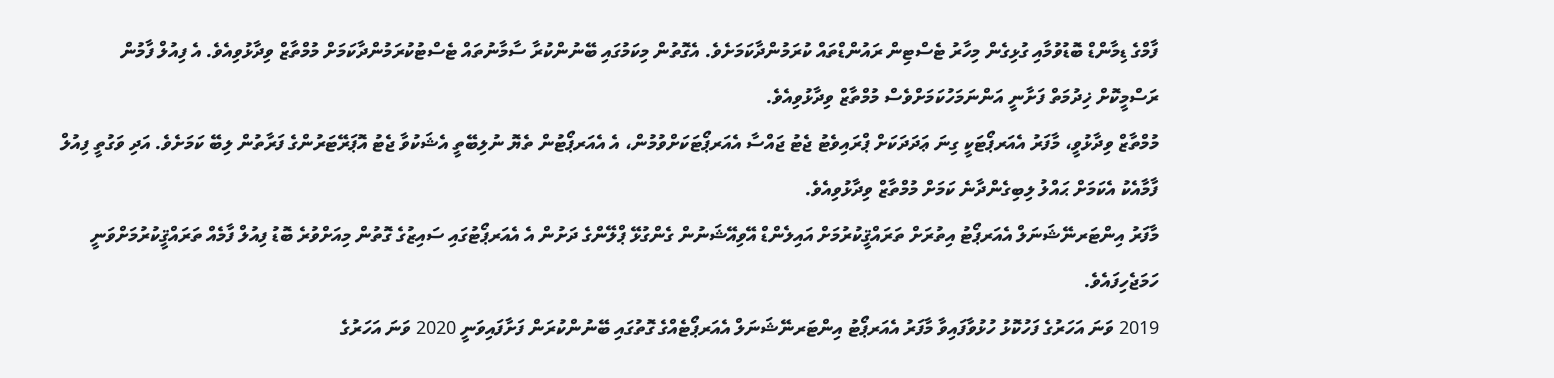ފާމްގެ ޑިމާންޑް ބޮޑުވުމާއި ގުޅިގެން މިހާރު ޓެސްޓިން ރައުންޑްތައް ކުރަމުންދާކަމަށެވެ. އެގޮތުން މިކަމުގައި ބޭނުންކުރާ ސާމާނުތައް ޓެސްޓުކުރަމުންދާކަމަށް މުމްތާޒް ވިދާޅުވިއެވެ. އެ ފިއުލް ފާމުން ރަސްމީކޮށް ޚިދުމަތް ފަށާނީ އަންނަމަހުކަމަށްވެސް މުމްތާޒް ވިދާޅުވިއެވެ.
މުމްތާޒް ވިދާޅުވީ، މާފަރު އެއަރޕޯޓަކީ ގިނަ ޢަދަދަކަށް ޕްރައިވެޓު ޖެޓު ޖައްސާ އެއަރޕޯޓަކަށްވުމުން، އެ އެއަރޕޯޓުން ތެޔޮ ނުލިބޭތީ އެޝަކުވާ ޖެޓު އޮޕަރޭޓަރުންގެ ފަރާތުން ލިބޭ ކަމަށެވެ. އަދި ވަގުތީ ފިއުލް ފާމާއެކު އެކަމަށް ޙައްލު ލިބިގެންދާނެ ކަމަށް މުމްތާޒް ވިދާޅުވިއެވެ.
މާފަރު އިންޓަރނޭޝަނަލް އެއަރޕޯޓު އިތުރަށް ތަރައްޤީކުރުމަށް އައިލެންޑް އޭވިއޭޝަނުން ގެންގުޅޭ ޕްލޭންގެ ދަށުން އެ އެއަރޕޯޓުގައި ސައިޒުގެ ގޮތުން މިއަށްވުރެ ބޮޑު ފިއުލް ފާމެއް ތަރައްޤީކުރުމަށްވަނީ ހަމަޖެހިފައެވެ.
2019 ވަނަ އަހަރުގެ ފަހުކޮޅު ހުޅުވާފައިވާ މާފަރު އެއަރޕޯޓު އިންޓަރނޭޝަނަލް އެއަރޕޯޓެއްގެ ގޮތުގައި ބޭނުންކުރަން ފަށާފައިވަނީ 2020 ވަނަ އަހަރުގެ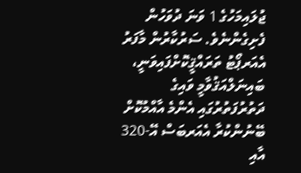ޖުލައިމަހުގެ 1 ވަނަ ދުވަހުން ފެށިގެންނެވެ. ސަރުކާރުން މާފަރު އެއަރޕޯޓު ތަރައްޤީކޮށްފައިވަނީ، ބައިނަލްއަޤުވާމީ ވައިގެ ދަތުރުފަތުރުގައި އެންމެ އާއްމުކޮށް ބޭނުންކުރާ އެއަރބަސް އޭ-320 އާއި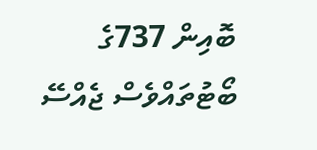ބޮއިން 737ގެ ބޯޓުތައްވެސް ޖެއްސޭ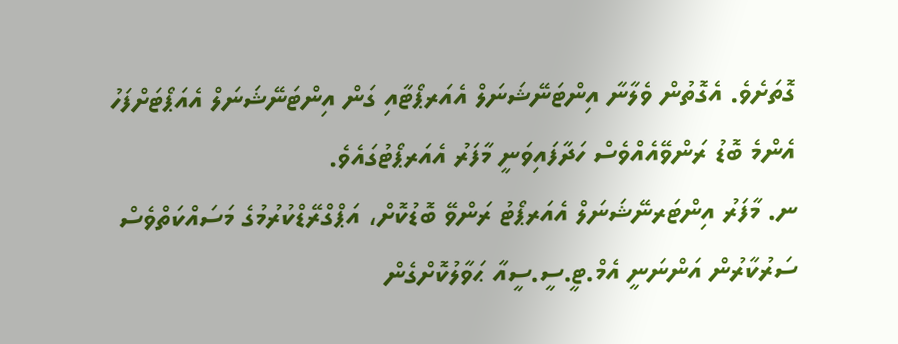ގޮތަށެވެ. އެގޮތުން ވެލާނާ އިންޓަނޭޝަނަލް އެއަރޕޯޓާއި ގަން އިންޓަނޭޝަނަލް އެއަޕޯޓަށްފަހު އެންމެ ބޮޑު ރަންވޭއެއްވެސް ހަދާފައިވަނީ މާފަރު އެއަރޕޯޓުގައެވެ.
ނ. މާފަރު އިންޓަރނޭޝަނަލް އެއަރޕޯޓު ރަންވޭ ބޮޑުކޮށް، އަޕްގްރޭޑްކުރުމުގެ މަސައްކަތްވެސް ސަރުކާރުން އަންނަނީ އެމް.ޓީ.ސީ.ސީއާ ޙަވާލުކޮށްގެން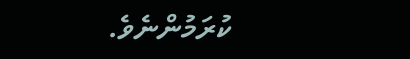ކުރަމުންނެވެ.